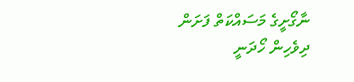ނާގޯށީގެ މަސައްކަތް ފަށަން ދިވެހިން ހޯދަނީ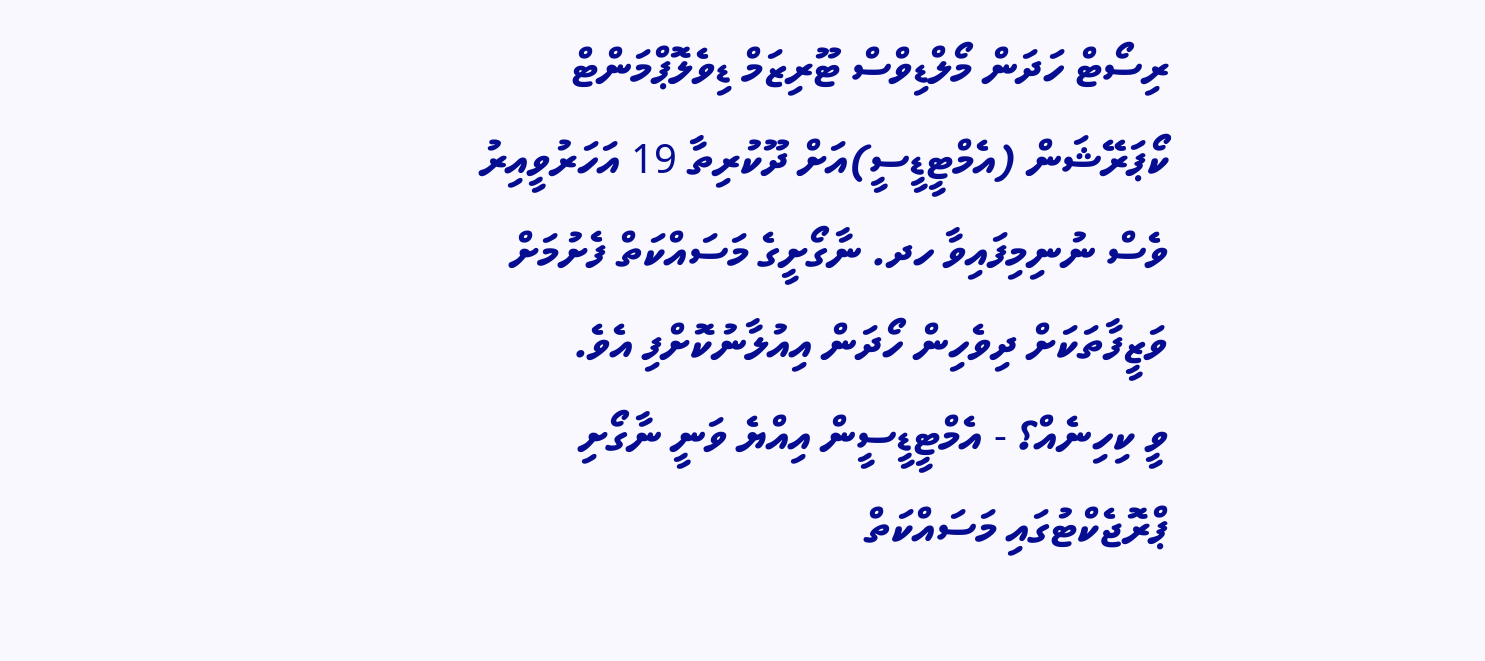ރިސޯޓް ހަދަން މޯލްޑިވްސް ޓޫރިޒަމް ޑިވެލޮޕްމަންޓް ކޯޕަރޭޝަން (އެމްޓީޑީސީ)އަށް ދޫކުރިތާ 19 އަހަރުވީއިރު ވެސް ނުނިމިފައިވާ ހދ. ނާގޯށީގެ މަސައްކަތް ފެށުމަށް ވަޒީފާތަކަށް ދިވެހިން ހޯދަން އިއުލާނުކޮށްފި އެވެ.
ވީ ކިހިނެއް؟ - އެމްޓީޑީސީން އިއްޔެ ވަނީ ނާގޯށި ޕްރޮޖެކްޓުގައި މަސައްކަތް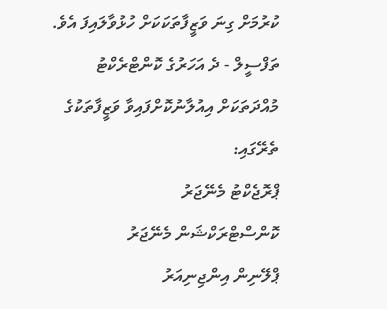ކުރުމަށް ގިނަ ވަޒީފާތަކަކަށް ހުޅުވާލައިފަ އެވެ.
ތަފްސީލް - ދެ އަހަރުގެ ކޮންޓްރެކްޓު މުއްދަތަކަށް އިއުލާނުކޮށްފައިވާ ވަޒީފާތަކުގެ ތެރޭގައި:
ޕްރޮޖެކްޓު މެނޭޖަރު
ކޮންސްޓްރަކްޝަން މެނޭޖަރު
ޕްލޭނިން އިންޖިނިއަރު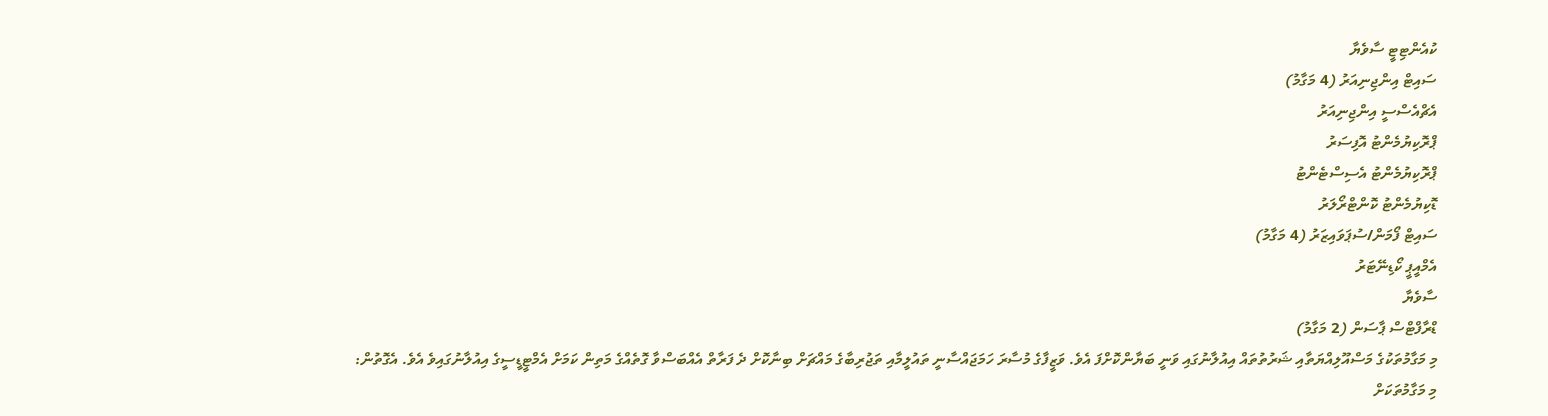ކުއެންޓިޓީ ސާވެޔާ
ސައިޓް އިންޖިނިއަރު (4 މަގާމު)
އެޗްއެސްސީ އިންޖިނިއަރު
ޕްރޮކިޔުމެންޓު އޮފިސަރު
ޕްރޮކިޔުމެންޓު އެސިސްޓެންޓު
ޑޮކިޔުމެންޓު ކޮންޓްރޯލަރު
ސައިޓް ފޯމަން/ސުޕަވައިޒަރު (4 މަގާމު)
އެމްއީޕީ ކޯޑިނޭޓަރު
ސާވެޔާ
ޑްރާފްޓްސް ޕާސަން (2 މަގާމު)
މި މަގާމުތަކުގެ މަސްއޫލިއްޔަތާއި ޝަރުތުތައް އިއުލާނުގައި ވަނީ ބަޔާންކޮށްފަ އެވެ. ވަޒީފާގެ މުސާރަ ހަމަޖައްސާނީ ތައުލީމާއި ތަޖުރިބާގެ މައްޗަށް ބިނާކޮށް ދެ ފަރާތް އެއްބަސްވާ ގޮތެއްގެ މަތިން ކަމަށް އެމްޓީޑީސީގެ އިއުލާނުގައިވެ އެވެ. އެގޮތުން:
މި މަގާމުތަކަށް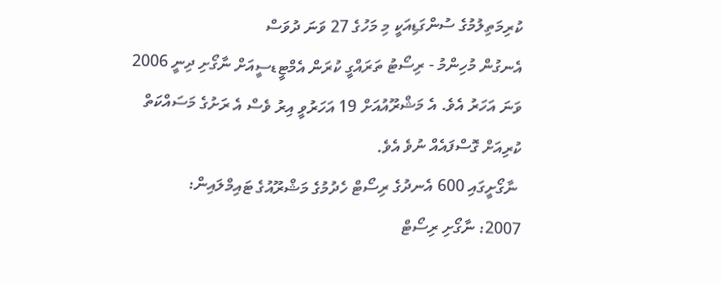ކުރިމަތިލުމުގެ ސުންގަޑިއަކީ މި މަހުގެ 27 ވަނަ ދުވަސް
އެނގުން މުހިންމު - ރިސޯޓު ތަރައްގީ ކުރަން އެމްޓީޑސީއަށް ނާގޯށި ދިނީ 2006 ވަނަ އަހަރު އެވެ. އެ މަޝްރޫއުއަށް 19 އަހަރުވީ އިރު ވެސް އެ ރަށުގެ މަސައްކަތް ކުރިއަށް ގޮސްފައެއް ނުވެ އެވެ.
 ނާގޯށީގައި 600 އެނދުގެ ރިސޯޓް ހެދުމުގެ މަޝްރޫއުގެ ޓައިމްލައިން:
2007: ނާގޯށި ރިސޯޓް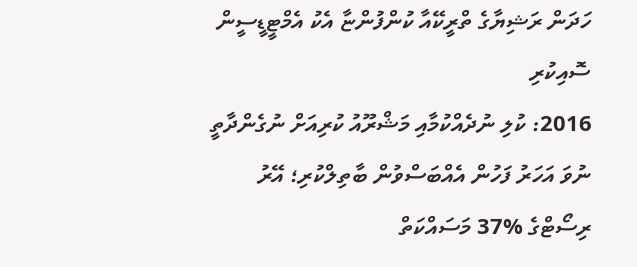ހަދަން ރަޝިޔާގެ ތްރީކޭއާ ކުންފުންޏާ އެކު އެމްޓީޑީސީން ސޮއިކުރި
2016: ކުލި ނުދެއްކުމާއި މަޝްރޫއު ކުރިއަށް ނުގެންދާތީ ނުވަ އަހަރު ފަހުން އެއްބަސްވުން ބާތިލްކުރި؛ އޭރު ރިސޯޓްގެ %37 މަސައްކަތް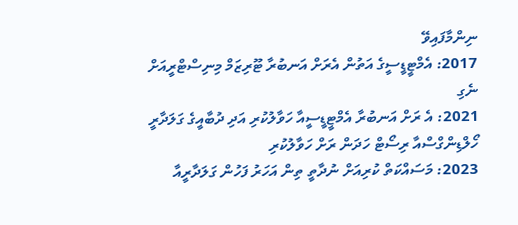ނިންމާފައިވޭ
2017: އެމްޓީޑީސީގެ އަތުން އެރަށް އަނބުރާ ޓޫރިޒަމް މިނިސްޓްރީއަށް ނެގި
2021: އެ ރަށް އަނބުރާ އެމްޓީޑީސީއާ ހަވާލުކުރި އަދި ދުބާއީގެ ގަލަދާރީ ހޯލްޑިންގްސްއާ ރިސޯޓް ހަދަން ރަށް ހަވާލުކުރި
2023: މަސައްކަތް ކުރިއަށް ނުދާތީ ތިން އަހަރު ފަހުން ގަލަދާރީއާ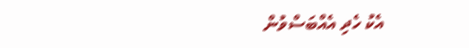އެކު ހެދި އެއްބަސްވުން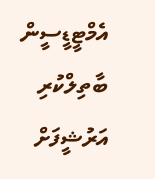އެމްޓީޑީސީން ބާތިލްކުރި
އަރުޝީފަށް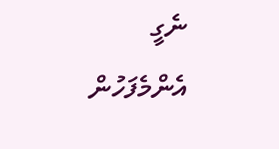ނެގީ
އެންމެފަހުން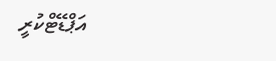އަޕްޑޭޓްކުރީ